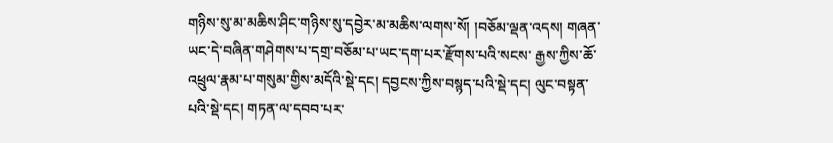གཉིས་སུ་མ་མཆིས་ཤིང་གཉིས་སུ་དབྱེར་མ་མཆིས་ལགས་སོ། །བཅོམ་ལྡན་འདས། གཞན་ཡང་དེ་བཞིན་གཤེགས་པ་དགྲ་བཅོམ་པ་ཡང་དག་པར་རྫོགས་པའི་སངས་ རྒྱས་ཀྱིས་ཆོ་འཕྲུལ་རྣམ་པ་གསུམ་གྱིས་མདོའི་སྡེ་དང། དབྱངས་ཀྱིས་བསྙད་པའི་སྡེ་དང། ལུང་བསྟན་པའི་སྡེ་དང། གཏན་ལ་དབབ་པར་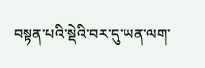བསྟན་པའི་སྡེའི་བར་དུ་ཡན་ལག་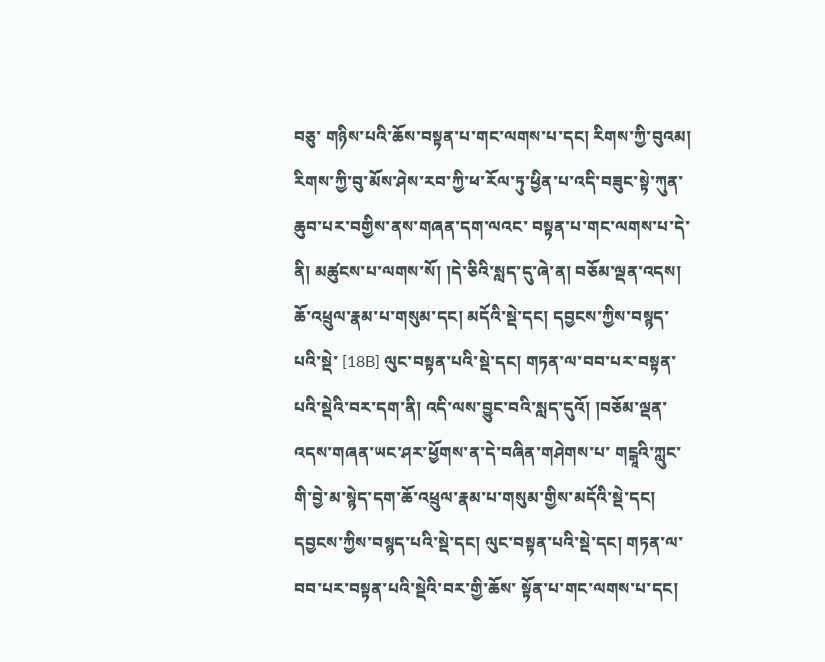བཅུ་ གཉིས་པའི་ཆོས་བསྟན་པ་གང་ལགས་པ་དང། རིགས་ཀྱི་བུའམ། རིགས་ཀྱི་བུ་མོས་ཤེས་རབ་ཀྱི་ཕ་རོལ་ཏུ་ཕྱིན་པ་འདི་བཟུང་སྟེ་ཀུན་ཆུབ་པར་བགྱིས་ནས་གཞན་དག་ལའང་ བསྟན་པ་གང་ལགས་པ་དེ་ནི། མཚུངས་པ་ལགས་སོ། །དེ་ཅིའི་སླད་དུ་ཞེ་ན། བཅོམ་ལྡན་འདས། ཆོ་འཕྲུལ་རྣམ་པ་གསུམ་དང། མདོའི་སྡེ་དང། དབྱངས་ཀྱིས་བསྙད་པའི་སྡེ་ [18B] ལུང་བསྟན་པའི་སྡེ་དང། གཏན་ལ་བབ་པར་བསྟན་པའི་སྡེའི་བར་དག་ནི། འདི་ལས་བྱུང་བའི་སླད་དུའོ། །བཅོམ་ལྡན་འདས་གཞན་ཡང་ཤར་ཕྱོགས་ན་དེ་བཞིན་གཤེགས་པ་ གངྒཱའི་ཀླུང་གི་བྱེ་མ་སྙེད་དག་ཆོ་འཕྲུལ་རྣམ་པ་གསུམ་གྱིས་མདོའི་སྡེ་དང། དབྱངས་ཀྱིས་བསྙད་པའི་སྡེ་དང། ལུང་བསྟན་པའི་སྡེ་དང། གཏན་ལ་བབ་པར་བསྟན་པའི་སྡེའི་བར་གྱི་ཆོས་ སྟོན་པ་གང་ལགས་པ་དང།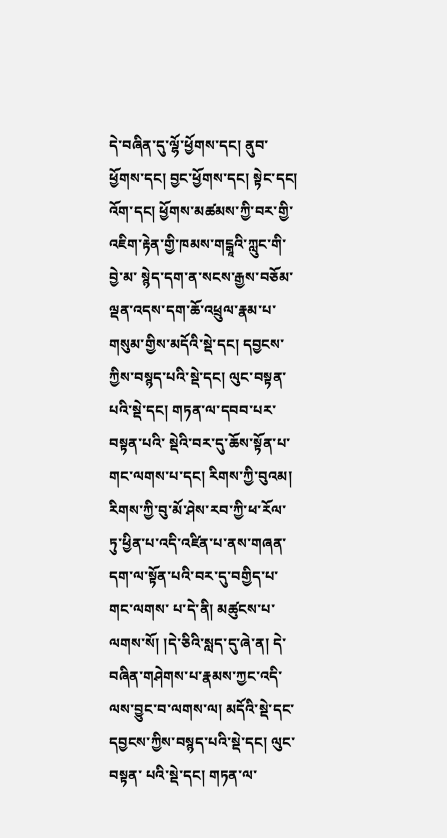དེ་བཞིན་དུ་ལྷོ་ཕྱོགས་དང། ནུབ་ཕྱོགས་དང། བྱང་ཕྱོགས་དང། སྟེང་དང། འོག་དང། ཕྱོགས་མཚམས་ཀྱི་བར་གྱི་འཇིག་རྟེན་གྱི་ཁམས་གངྒཱའི་ཀླུང་གི་བྱེ་མ་ སྙེད་དག་ན་སངས་རྒྱས་བཅོམ་ལྡན་འདས་དག་ཆོ་འཕྲུལ་རྣམ་པ་གསུམ་གྱིས་མདོའི་སྡེ་དང། དབྱངས་ཀྱིས་བསྙད་པའི་སྡེ་དང། ལུང་བསྟན་པའི་སྡེ་དང། གཏན་ལ་དབབ་པར་བསྟན་པའི་ སྡེའི་བར་དུ་ཆོས་སྟོན་པ་གང་ལགས་པ་དང། རིགས་ཀྱི་བུའམ། རིགས་ཀྱི་བུ་མོ་ཤེས་རབ་ཀྱི་ཕ་རོལ་ཏུ་ཕྱིན་པ་འདི་འཛིན་པ་ནས་གཞན་དག་ལ་སྟོན་པའི་བར་དུ་བགྱིད་པ་གང་ལགས་ པ་དེ་ནི། མཚུངས་པ་ལགས་སོ། །དེ་ཅིའི་སླད་དུ་ཞེ་ན། དེ་བཞིན་གཤེགས་པ་རྣམས་ཀྱང་འདི་ལས་བྱུང་བ་ལགས་ལ། མདོའི་སྡེ་དང་དབྱངས་ཀྱིས་བསྙད་པའི་སྡེ་དང། ལུང་བསྟན་ པའི་སྡེ་དང། གཏན་ལ་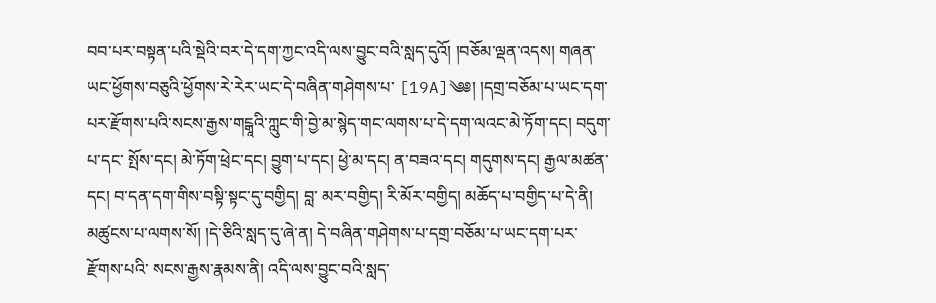བབ་པར་བསྟན་པའི་སྡེའི་བར་དེ་དག་ཀྱང་འདི་ལས་བྱུང་བའི་སླད་དུའོ། །བཅོམ་ལྡན་འདས། གཞན་ཡང་ཕྱོགས་བཅུའི་ཕྱོགས་རེ་རེར་ཡང་དེ་བཞིན་གཤེགས་པ་ [19A]༄༅། །དགྲ་བཅོམ་པ་ཡང་དག་པར་རྫོགས་པའི་སངས་རྒྱས་གངྒཱའི་ཀླུང་གི་བྱེ་མ་སྙེད་གང་ལགས་པ་དེ་དག་ལའང་མེ་ཏོག་དང། བདུག་པ་དང་ སྤོས་དང། མེ་ཏོག་ཕྲེང་དང། བྱུག་པ་དང། ཕྱེ་མ་དང། ན་བཟའ་དང། གདུགས་དང། རྒྱལ་མཚན་དང། བ་དན་དག་གིས་བསྟི་སྟང་དུ་བགྱིད། བླ་ མར་བགྱིད། རི་མོར་བགྱིད། མཆོད་པ་བགྱིད་པ་དེ་ནི། མཚུངས་པ་ལགས་སོ། །དེ་ཅིའི་སླད་དུ་ཞེ་ན། དེ་བཞིན་གཤེགས་པ་དགྲ་བཅོམ་པ་ཡང་དག་པར་རྫོགས་པའི་ སངས་རྒྱས་རྣམས་ནི། འདི་ལས་བྱུང་བའི་སླད་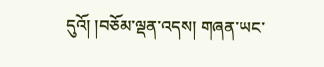དུའོ། །བཅོམ་ལྡན་འདས། གཞན་ཡང་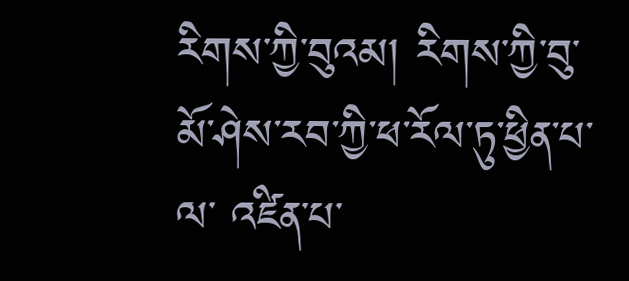རིགས་ཀྱི་བུའམ། རིགས་ཀྱི་བུ་མོ་ཤེས་རབ་ཀྱི་ཕ་རོལ་ཏུ་ཕྱིན་པ་ལ་ འཛིན་པ་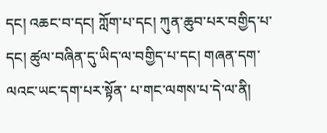དང། འཆང་བ་དང། ཀློག་པ་དང། ཀུན་ཆུབ་པར་བགྱིད་པ་དང། ཚུལ་བཞིན་དུ་ཡིད་ལ་བགྱིད་པ་དང། གཞན་དག་ལའང་ཡང་དག་པར་སྟོན་ པ་གང་ལགས་པ་དེ་ལ་ནི།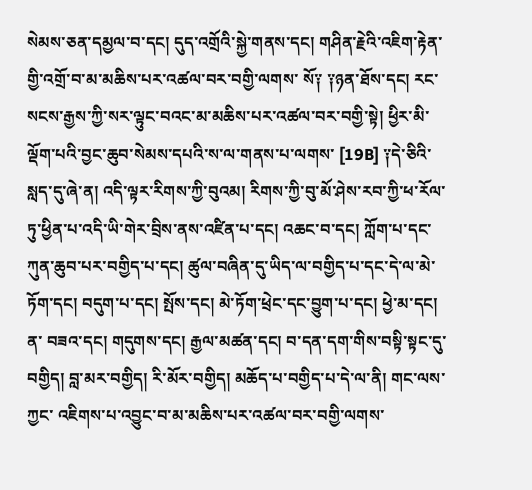སེམས་ཅན་དམྱལ་བ་དང། དུད་འགྲོའི་སྐྱེ་གནས་དང། གཤིན་རྗེའི་འཇིག་རྟེན་གྱི་འགྲོ་བ་མ་མཆིས་པར་འཚལ་བར་བགྱི་ལགས་ སོ༑ ༑ཉན་ཐོས་དང། རང་སངས་རྒྱས་ཀྱི་སར་ལྟུང་བའང་མ་མཆིས་པར་འཚལ་བར་བགྱི་སྟེ། ཕྱིར་མི་ལྡོག་པའི་བྱང་ཆུབ་སེམས་དཔའི་ས་ལ་གནས་པ་ལགས་ [19B] ༑དེ་ཅིའི་སླད་དུ་ཞེ་ན། འདི་ལྟར་རིགས་ཀྱི་བུའམ། རིགས་ཀྱི་བུ་མོ་ཤེས་རབ་ཀྱི་ཕ་རོལ་ཏུ་ཕྱིན་པ་འདི་ཡི་གེར་བྲིས་ནས་འཛིན་པ་དང། འཆང་བ་དང། ཀློག་པ་དང་ ཀུན་ཆུབ་པར་བགྱིད་པ་དང། ཚུལ་བཞིན་དུ་ཡིད་ལ་བགྱིད་པ་དང་དེ་ལ་མེ་ཏོག་དང། བདུག་པ་དང། སྤོས་དང། མེ་ཏོག་ཕྲེང་དང་བྱུག་པ་དང། ཕྱེ་མ་དང། ན་ བཟའ་དང། གདུགས་དང། རྒྱལ་མཚན་དང། བ་དན་དག་གིས་བསྟི་སྟང་དུ་བགྱིད། བླ་མར་བགྱིད། རི་མོར་བགྱིད། མཆོད་པ་བགྱིད་པ་དེ་ལ་ནི། གང་ལས་ཀྱང་ འཇིགས་པ་འབྱུང་བ་མ་མཆིས་པར་འཚལ་བར་བགྱི་ལགས་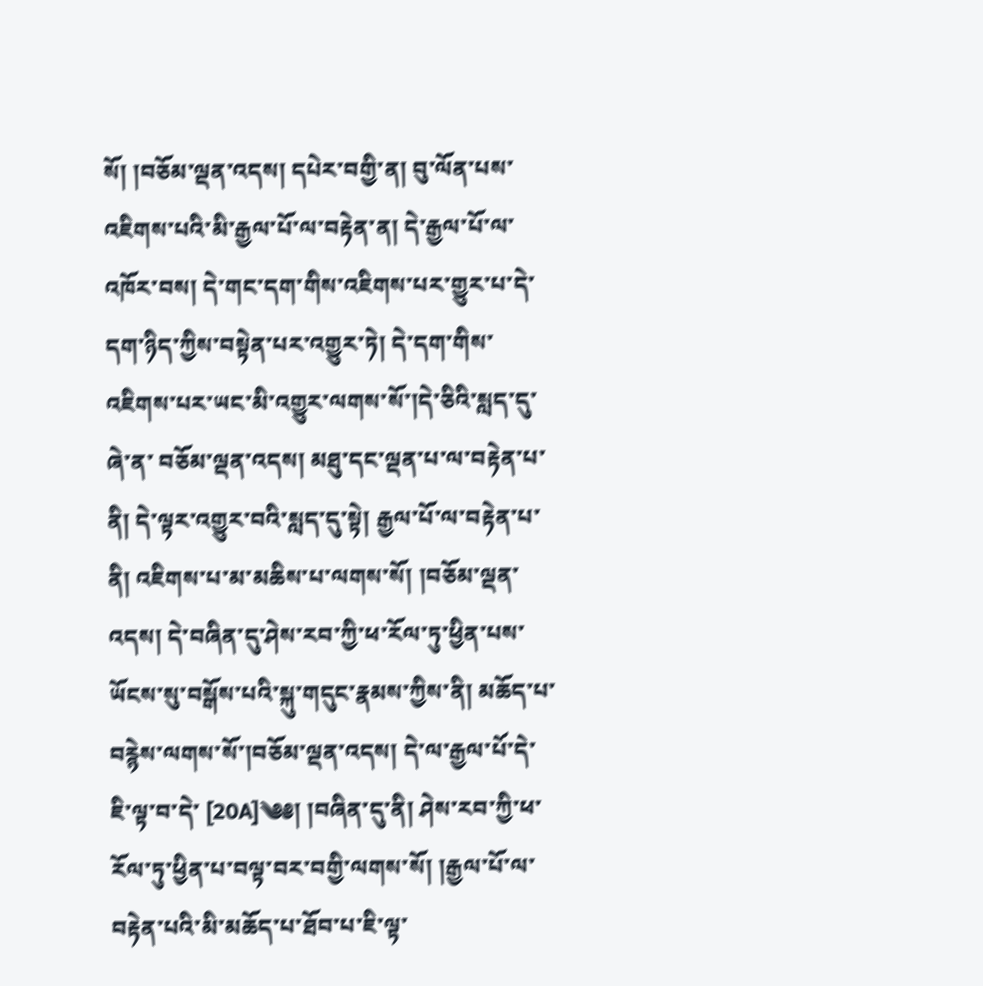སོ། །བཅོམ་ལྡན་འདས། དཔེར་བགྱི་ན། བུ་ལོན་པས་འཇིགས་པའི་མི་རྒྱལ་པོ་ལ་བརྟེན་ན། དེ་རྒྱལ་པོ་ལ་ འཁོར་བས། དེ་གང་དག་གིས་འཇིགས་པར་གྱུར་པ་དེ་དག་ཉིད་ཀྱིས་བསྟེན་པར་འགྱུར་ཏེ། དེ་དག་གིས་འཇིགས་པར་ཡང་མི་འགྱུར་ལགས་སོ་།དེ་ཅིའི་སླད་དུ་ཞེ་ན་ བཅོམ་ལྡན་འདས། མཐུ་དང་ལྡན་པ་ལ་བརྟེན་པ་ནི། དེ་ལྟར་འགྱུར་བའི་སླད་དུ་སྟེ། རྒྱལ་པོ་ལ་བརྟེན་པ་ནི། འཇིགས་པ་མ་མཆིས་པ་ལགས་སོ། །བཅོམ་ལྡན་ འདས། དེ་བཞིན་དུ་ཤེས་རབ་ཀྱི་ཕ་རོལ་ཏུ་ཕྱིན་པས་ཡོངས་སུ་བསྒོས་པའི་སྐུ་གདུང་རྣམས་ཀྱིས་ནི། མཆོད་པ་བརྙེས་ལགས་སོ་།བཅོམ་ལྡན་འདས། དེ་ལ་རྒྱལ་པོ་དེ་ཇི་ལྟ་བ་དེ་ [20A]༄༅། །བཞིན་དུ་ནི། ཤེས་རབ་ཀྱི་ཕ་རོལ་ཏུ་ཕྱིན་པ་བལྟ་བར་བགྱི་ལགས་སོ། །རྒྱལ་པོ་ལ་བརྟེན་པའི་མི་མཆོད་པ་ཐོབ་པ་ཇི་ལྟ་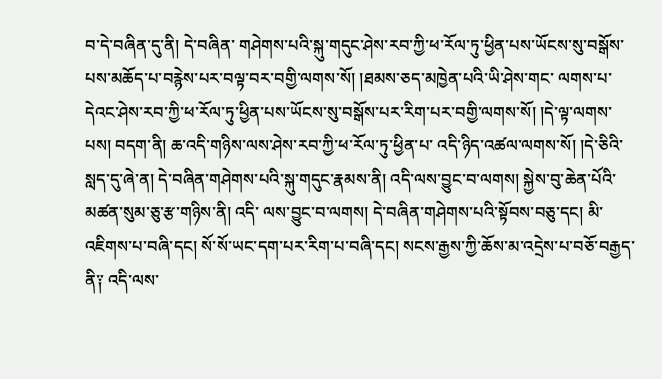བ་དེ་བཞིན་དུ་ནི། དེ་བཞིན་ གཤེགས་པའི་སྐུ་གདུང་ཤེས་རབ་ཀྱི་ཕ་རོལ་ཏུ་ཕྱིན་པས་ཡོངས་སུ་བསྒོས་པས་མཆོད་པ་བརྙེས་པར་བལྟ་བར་བགྱི་ལགས་སོ། །ཐམས་ཅད་མཁྱེན་པའི་ཡི་ཤེས་གང་ ལགས་པ་དེའང་ཤེས་རབ་ཀྱི་ཕ་རོལ་ཏུ་ཕྱིན་པས་ཡོངས་སུ་བསྒོས་པར་རིག་པར་བགྱི་ལགས་སོ། །དེ་ལྟ་ལགས་པས། བདག་ནི། ཆ་འདི་གཉིས་ལས་ཤེས་རབ་ཀྱི་ཕ་རོལ་ཏུ་ཕྱིན་པ་ འདི་ཉིད་འཚལ་ལགས་སོ། །དེ་ཅིའི་སླད་དུ་ཞེ་ན། དེ་བཞིན་གཤེགས་པའི་སྐུ་གདུང་རྣམས་ནི། འདི་ལས་བྱུང་བ་ལགས། སྐྱེས་བུ་ཆེན་པོའི་མཚན་སུམ་ཅུ་རྩ་གཉིས་ནི། འདི་ ལས་བྱུང་བ་ལགས། དེ་བཞིན་གཤེགས་པའི་སྟོབས་བཅུ་དང། མི་འཇིགས་པ་བཞི་དང། སོ་སོ་ཡང་དག་པར་རིག་པ་བཞི་དང། སངས་རྒྱས་ཀྱི་ཆོས་མ་འདྲེས་པ་བཅོ་བརྒྱད་ ནི༑ འདི་ལས་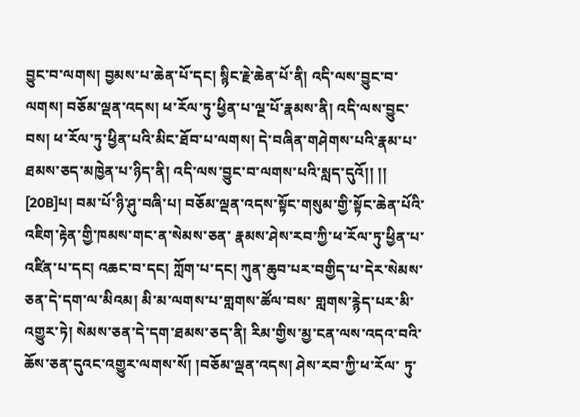བྱུང་བ་ལགས། བྱམས་པ་ཆེན་པོ་དང། སྙིང་རྗེ་ཆེན་པོ་ནི། འདི་ལས་བྱུང་བ་ལགས། བཅོམ་ལྡན་འདས། ཕ་རོལ་ཏུ་ཕྱིན་པ་ལྔ་པོ་རྣམས་ནི། འདི་ལས་བྱུང་ བས། ཕ་རོལ་ཏུ་ཕྱིན་པའི་མིང་ཐོབ་པ་ལགས། དེ་བཞིན་གཤེགས་པའི་རྣམ་པ་ཐམས་ཅད་མཁྱེན་པ་ཉིད་ནི། འདི་ལས་བྱུང་བ་ལགས་པའི་སླད་དུའོ།། །། [20B]པ། བམ་པོ་ཉི་ཤུ་བཞི་པ། བཅོམ་ལྡན་འདས་སྟོང་གསུམ་གྱི་སྟོང་ཆེན་པོའི་འཇིག་རྟེན་གྱི་ཁམས་གང་ན་སེམས་ཅན་ རྣམས་ཤེས་རབ་ཀྱི་ཕ་རོལ་ཏུ་ཕྱིན་པ་འཛིན་པ་དང། འཆང་བ་དང། ཀློག་པ་དང། ཀུན་ཆུབ་པར་བགྱིད་པ་དེར་སེམས་ཅན་དེ་དག་ལ་མིའམ། མི་མ་ལགས་པ་གླགས་ཚོལ་བས་ གླགས་རྙེད་པར་མི་འགྱུར་ཏེ། སེམས་ཅན་དེ་དག་ཐམས་ཅད་ནི། རིམ་གྱིས་མྱ་ངན་ལས་འདའ་བའི་ཆོས་ཅན་དུའང་འགྱུར་ལགས་སོ། །བཅོམ་ལྡན་འདས། ཤེས་རབ་ཀྱི་ཕ་རོལ་ ཏུ་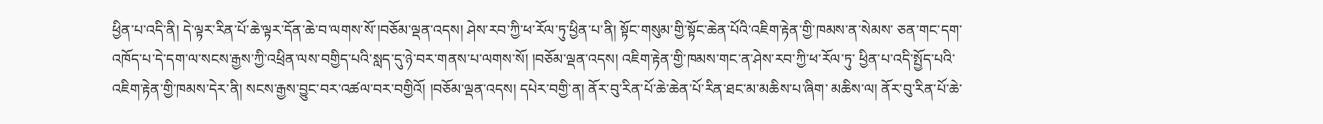ཕྱིན་པ་འདི་ནི། དེ་ལྟར་རིན་པོ་ཆེ་ལྟར་དོན་ཆེ་བ་ལགས་སོ་།བཅོམ་ལྡན་འདས། ཤེས་རབ་ཀྱི་ཕ་རོལ་ཏུ་ཕྱིན་པ་ནི། སྟོང་གསུམ་གྱི་སྟོང་ཆེན་པོའི་འཇིག་རྟེན་གྱི་ཁམས་ན་སེམས་ ཅན་གང་དག་འཁོད་པ་དེ་དག་ལ་སངས་རྒྱས་ཀྱི་འཕྲིན་ལས་བགྱིད་པའི་སླད་དུ་ཉེ་བར་གནས་པ་ལགས་སོ། །བཅོམ་ལྡན་འདས། འཇིག་རྟེན་གྱི་ཁམས་གང་ན་ཤེས་རབ་ཀྱི་ཕ་རོལ་ཏུ་ ཕྱིན་པ་འདི་སྤྱོད་པའི་འཇིག་རྟེན་གྱི་ཁམས་དེར་ནི། སངས་རྒྱས་བྱུང་བར་འཚལ་བར་བགྱིའོ། །བཅོམ་ལྡན་འདས། དཔེར་བགྱི་ན། ནོར་བུ་རིན་པོ་ཆེ་ཆེན་པོ་རིན་ཐང་མ་མཆིས་པ་ཞིག་ མཆིས་ལ། ནོར་བུ་རིན་པོ་ཆེ་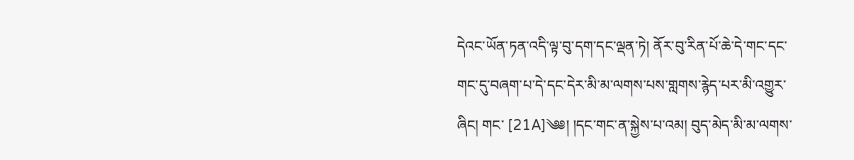དེའང་ཡོན་ཏན་འདི་ལྟ་བུ་དག་དང་ལྡན་ཏེ། ནོར་བུ་རིན་པོ་ཆེ་དེ་གང་དང་གང་དུ་བཞག་པ་དེ་དང་དེར་མི་མ་ལགས་པས་གླགས་རྙེད་པར་མི་འགྱུར་ཞིང། གང་ [21A]༄༅། །དང་གང་ན་སྐྱེས་པ་འམ། བུད་མེད་མི་མ་ལགས་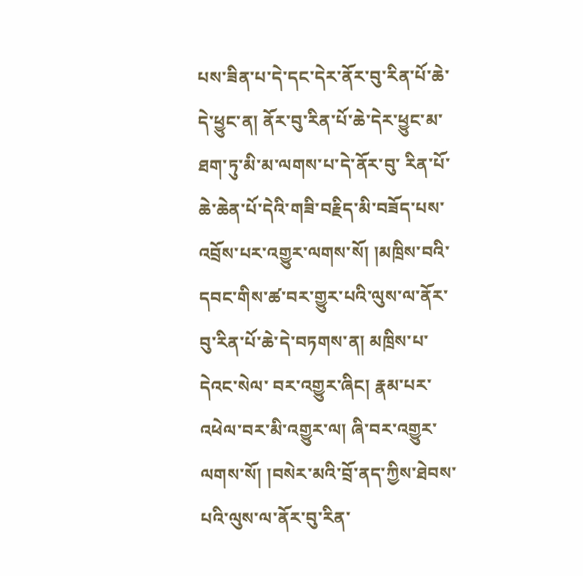པས་ཟིན་པ་དེ་དང་དེར་ནོར་བུ་རིན་པོ་ཆེ་དེ་ཕྱུང་ན། ནོར་བུ་རིན་པོ་ཆེ་དེར་ཕྱུང་མ་ཐག་ཏུ་མི་མ་ལགས་པ་དེ་ནོར་བུ་ རིན་པོ་ཆེ་ཆེན་པོ་དེའི་གཟི་བརྗིད་མི་བཟོད་པས་འབྲོས་པར་འགྱུར་ལགས་སོ། །མཁྲིས་བའི་དབང་གིས་ཚ་བར་གྱུར་པའི་ལུས་ལ་ནོར་བུ་རིན་པོ་ཆེ་དེ་བཏགས་ན། མཁྲིས་པ་དེའང་སེལ་ བར་འགྱུར་ཞིང། རྣམ་པར་འཕེལ་བར་མི་འགྱུར་ལ། ཞི་བར་འགྱུར་ལགས་སོ། །བསེར་མའི་བྲོ་ནད་ཀྱིས་ཐེབས་པའི་ལུས་ལ་ནོར་བུ་རིན་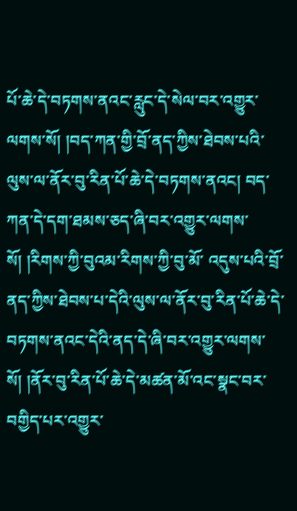པོ་ཆེ་དེ་བཏགས་ནའང་རླུང་དེ་སེལ་བར་འགྱུར་ ལགས་སོ། །བད་ཀན་གྱི་བྲོ་ནད་ཀྱིས་ཐེབས་པའི་ལུས་ལ་ནོར་བུ་རིན་པོ་ཆེ་དེ་བཏགས་ནའང། བད་ཀན་དེ་དག་ཐམས་ཅད་ཞི་བར་འགྱུར་ལགས་སོ། །རིགས་ཀྱི་བུའམ་རིགས་ཀྱི་བུ་མོ་ འདུས་པའི་བྲོ་ནད་ཀྱིས་ཐེབས་པ་དེའི་ལུས་ལ་ནོར་བུ་རིན་པོ་ཆེ་དེ་བཏགས་ནའང་དེའི་ནད་དེ་ཞི་བར་འགྱུར་ལགས་སོ། །ནོར་བུ་རིན་པོ་ཆེ་དེ་མཚན་མོ་འང་སྣང་བར་བགྱིད་པར་འགྱུར་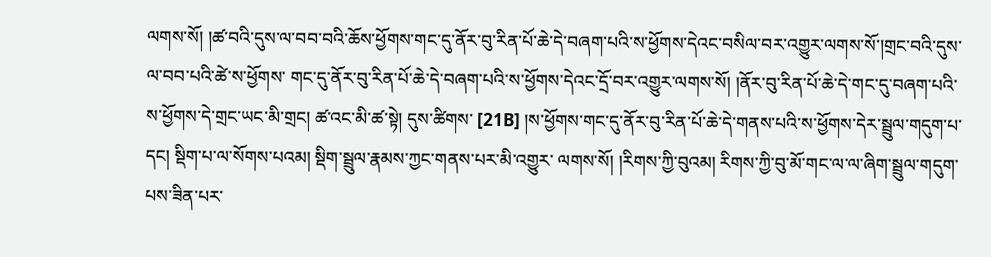ལགས་སོ། །ཚ་བའི་དུས་ལ་བབ་བའི་ཆོས་ཕྱོགས་གང་དུ་ནོར་བུ་རིན་པོ་ཆེ་དེ་བཞག་པའི་ས་ཕྱོགས་དེའང་བསིལ་བར་འགྱུར་ལགས་སོ་།གྲང་བའི་དུས་ལ་བབ་པའི་ཚེ་ས་ཕྱོགས་ གང་དུ་ནོར་བུ་རིན་པོ་ཆེ་དེ་བཞག་པའི་ས་ཕྱོགས་དེའང་དྲོ་བར་འགྱུར་ལགས་སོ། །ནོར་བུ་རིན་པོ་ཆེ་དེ་གང་དུ་བཞག་པའི་ས་ཕྱོགས་དེ་གྲང་ཡང་མི་གྲང། ཚ་འང་མི་ཚ་སྟེ། དུས་ཚིགས་ [21B] །ས་ཕྱོགས་གང་དུ་ནོར་བུ་རིན་པོ་ཆེ་དེ་གནས་པའི་ས་ཕྱོགས་དེར་སྦྲུལ་གདུག་པ་དང། སྡིག་པ་ལ་སོགས་པའམ། སྡིག་སྦྲུལ་རྣམས་ཀྱང་གནས་པར་མི་འགྱུར་ ལགས་སོ། །རིགས་ཀྱི་བུའམ། རིགས་ཀྱི་བུ་མོ་གང་ལ་ལ་ཞིག་སྦྲུལ་གདུག་པས་ཟིན་པར་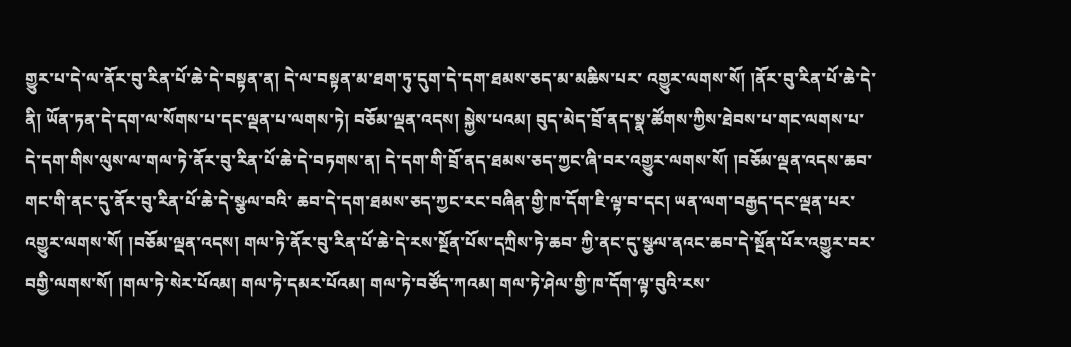གྱུར་པ་དེ་ལ་ནོར་བུ་རིན་པོ་ཆེ་དེ་བསྟན་ན། དེ་ལ་བསྟན་མ་ཐག་ཏུ་དུག་དེ་དག་ཐམས་ཅད་མ་མཆིས་པར་ འགྱུར་ལགས་སོ། །ནོར་བུ་རིན་པོ་ཆེ་དེ་ནི། ཡོན་ཏན་དེ་དག་ལ་སོགས་པ་དང་ལྡན་པ་ལགས་ཏེ། བཅོམ་ལྡན་འདས། སྐྱེས་པའམ། བུད་མེད་བྲོ་ནད་སྣ་ཚོགས་ཀྱིས་ཐེབས་པ་གང་ལགས་པ་ དེ་དག་གིས་ལུས་ལ་གལ་ཏེ་ནོར་བུ་རིན་པོ་ཆེ་དེ་བཏགས་ན། དེ་དག་གི་བྲོ་ནད་ཐམས་ཅད་ཀྱང་ཞི་བར་འགྱུར་ལགས་སོ། །བཅོམ་ལྡན་འདས་ཆབ་གང་གི་ནང་དུ་ནོར་བུ་རིན་པོ་ཆེ་དེ་སྩལ་བའི་ ཆབ་དེ་དག་ཐམས་ཅད་ཀྱང་རང་བཞིན་གྱི་ཁ་དོག་ཇི་ལྟ་བ་དང། ཡན་ལག་བརྒྱད་དང་ལྡན་པར་འགྱུར་ལགས་སོ། །བཅོམ་ལྡན་འདས། གལ་ཏེ་ནོར་བུ་རིན་པོ་ཆེ་དེ་རས་སྔོན་པོས་དཀྲིས་ཏེ་ཆབ་ ཀྱི་ནང་དུ་སྩལ་ནའང་ཆབ་དེ་སྔོན་པོར་འགྱུར་བར་བགྱི་ལགས་སོ། །གལ་ཏེ་སེར་པོའམ། གལ་ཏེ་དམར་པོའམ། གལ་ཏེ་བཙོད་ཀའམ། གལ་ཏེ་ཤེལ་གྱི་ཁ་དོག་ལྟ་བུའི་རས་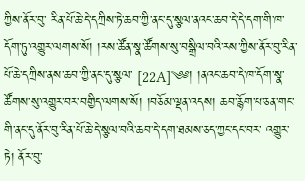ཀྱིས་ནོར་བུ་ རིན་པོ་ཆེ་དེ་དཀྲིས་ཏེ་ཆབ་ཀྱི་ནང་དུ་སྩལ་ནའང་ཆབ་དེ་དེ་དག་གི་ཁ་དོག་ཏུ་འགྱུར་ལགས་སོ། །རས་ཚོན་སྣ་ཚོགས་སུ་བསྒྲིལ་བའི་རས་ཀྱིས་ནོར་བུ་རིན་པོ་ཆེ་དཀྲིས་ནས་ཆབ་ཀྱི་ནང་དུ་སྩལ་ [22A]༄༅། །ནའང་ཆབ་དེ་ཁ་དོག་སྣ་ཚོགས་སུ་འགྱུར་བར་བགྱིད་ལགས་སོ། །བཅོམ་ལྡན་འདས། ཆབ་རྙོག་པ་ཅན་གང་གི་ནང་དུ་ནོར་བུ་རིན་པོ་ཆེ་དེ་སྩལ་བའི་ཆབ་དེ་དག་ཐམས་ཅད་ཀྱང་དང་བར་ འགྱུར་ཏེ། ནོར་བུ་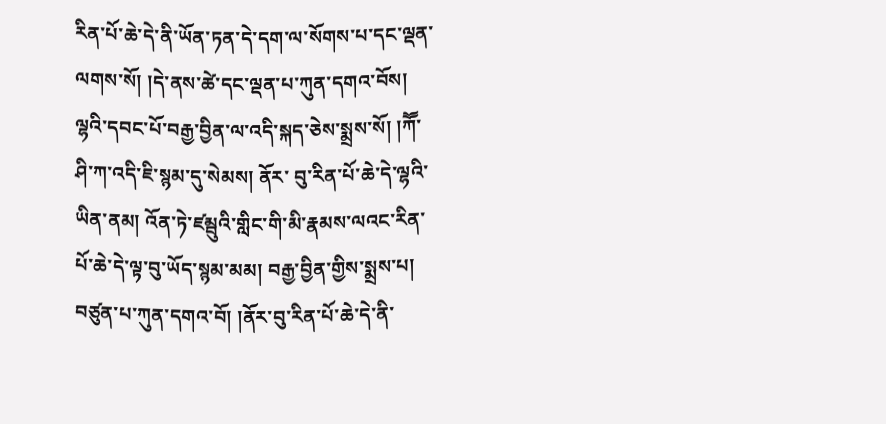རིན་པོ་ཆེ་དེ་ནི་ཡོན་ཏན་དེ་དག་ལ་སོགས་པ་དང་ལྡན་ལགས་སོ། །དེ་ནས་ཚེ་དང་ལྡན་པ་ཀུན་དགའ་བོས། ལྷའི་དབང་པོ་བརྒྱ་བྱིན་ལ་འདི་སྐད་ཅེས་སྨྲས་སོ། །ཀཽ་ཤི་ཀ་འདི་ཇི་སྙམ་དུ་སེམས། ནོར་ བུ་རིན་པོ་ཆེ་དེ་ལྷའི་ཡིན་ནམ། འོན་ཏེ་ཛམྦུའི་གླིང་གི་མི་རྣམས་ལའང་རིན་པོ་ཆེ་དེ་ལྟ་བུ་ཡོད་སྙམ་མམ། བརྒྱ་བྱིན་གྱིས་སྨྲས་པ། བཙུན་པ་ཀུན་དགའ་བོ། །ནོར་བུ་རིན་པོ་ཆེ་དེ་ནི་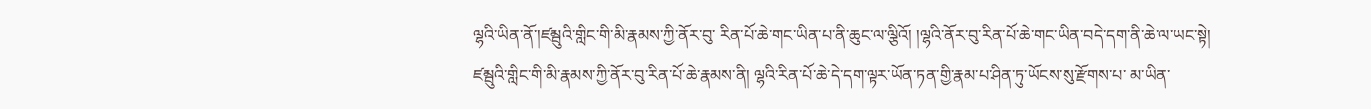ལྷའི་ཡིན་ནོ་།ཛམྦུའི་གླིང་གི་མི་རྣམས་ཀྱི་ནོར་བུ་ རིན་པོ་ཆེ་གང་ཡིན་པ་ནི་ཆུང་ལ་ལྕིའོ། །ལྷའི་ནོར་བུ་རིན་པོ་ཆེ་གང་ཡིན་བདེ་དག་ནི་ཆེ་ལ་ཡང་སྟེ། ཛམྦུའི་གླིང་གི་མི་རྣམས་ཀྱི་ནོར་བུ་རིན་པོ་ཆེ་རྣམས་ནི། ལྷའི་རིན་པོ་ཆེ་དེ་དག་ལྟར་ཡོན་ཏན་གྱི་རྣམ་པ་ཤིན་ཏུ་ཡོངས་སུ་རྫོགས་པ་ མ་ཡིན་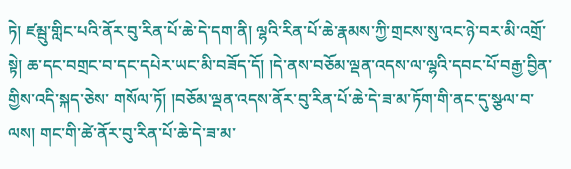ཏེ། ཛམྦུ་གླིང་པའི་ནོར་བུ་རིན་པོ་ཆེ་དེ་དག་ནི། ལྷའི་རིན་པོ་ཆེ་རྣམས་ཀྱི་གྲངས་སུ་འང་ཉེ་བར་མི་འགྲོ་སྟེ། ཆ་དང་བགྲང་བ་དང་དཔེར་ཡང་མི་བཟོད་དོ། །དེ་ནས་བཅོམ་ལྡན་འདས་ལ་ལྷའི་དབང་པོ་བརྒྱ་བྱིན་གྱིས་འདི་སྐད་ཅེས་ གསོལ་ཏོ། །བཅོམ་ལྡན་འདས་ནོར་བུ་རིན་པོ་ཆེ་དེ་ཟ་མ་ཏོག་གི་ནང་དུ་སྩལ་བ་ལས། གང་གི་ཚེ་ནོར་བུ་རིན་པོ་ཆེ་དེ་ཟ་མ་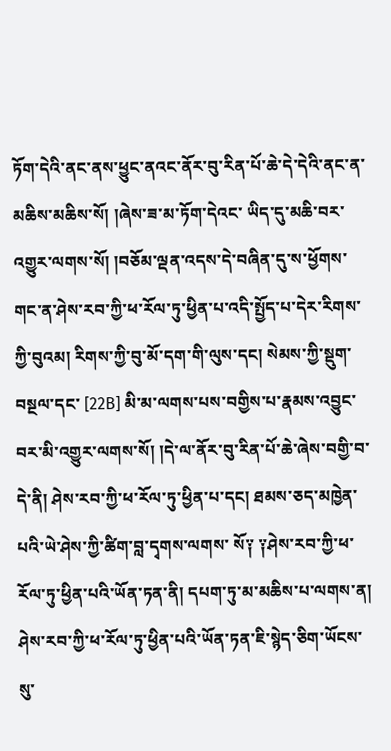ཏོག་དེའི་ནང་ནས་ཕྱུང་ནའང་ནོར་བུ་རིན་པོ་ཆེ་དེ་དེའི་ནང་ན་མཆིས་མཆིས་སོ། །ཞེས་ཟ་མ་ཏོག་དེའང་ ཡིད་དུ་མཆི་བར་འགྱུར་ལགས་སོ། །བཅོམ་ལྡན་འདས་དེ་བཞིན་དུ་ས་ཕྱོགས་གང་ན་ཤེས་རབ་ཀྱི་ཕ་རོལ་ཏུ་ཕྱིན་པ་འདི་སྤྱོད་པ་དེར་རིགས་ཀྱི་བུའམ། རིགས་ཀྱི་བུ་མོ་དག་གི་ལུས་དང། སེམས་ཀྱི་སྡུག་བསྔལ་དང་ [22B] མི་མ་ལགས་པས་བགྱིས་པ་རྣམས་འབྱུང་བར་མི་འགྱུར་ལགས་སོ། །དེ་ལ་ནོར་བུ་རིན་པོ་ཆེ་ཞེས་བགྱི་བ་དེ་ནི། ཤེས་རབ་ཀྱི་ཕ་རོལ་ཏུ་ཕྱིན་པ་དང། ཐམས་ཅད་མཁྱེན་པའི་ཡེ་ཤེས་ཀྱི་ཚིག་བླ་དྭགས་ལགས་ སོ༑ ༑ཤེས་རབ་ཀྱི་ཕ་རོལ་ཏུ་ཕྱིན་པའི་ཡོན་ཏན་ནི། དཔག་ཏུ་མ་མཆིས་པ་ལགས་ན། ཤེས་རབ་ཀྱི་ཕ་རོལ་ཏུ་ཕྱིན་པའི་ཡོན་ཏན་ཇི་སྙེད་ཅིག་ཡོངས་སུ་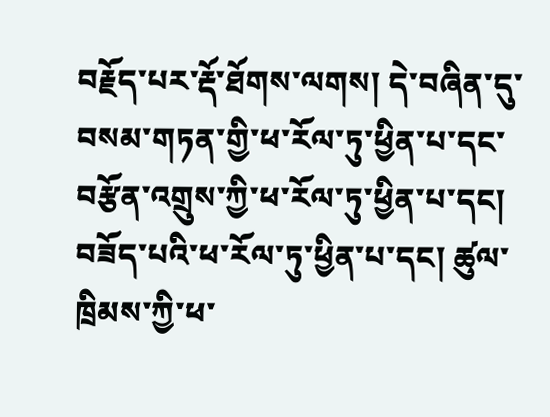བརྗོད་པར་རྡོ་ཐོགས་ལགས། དེ་བཞིན་དུ་བསམ་གཏན་གྱི་ཕ་རོལ་ཏུ་ཕྱིན་པ་དང་ བརྩོན་འགྲུས་ཀྱི་ཕ་རོལ་ཏུ་ཕྱིན་པ་དང། བཟོད་པའི་ཕ་རོལ་ཏུ་ཕྱིན་པ་དང། ཚུལ་ཁྲིམས་ཀྱི་ཕ་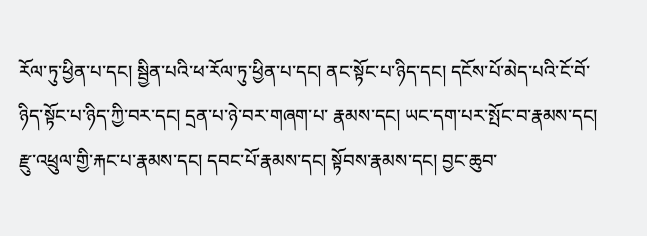རོལ་ཏུ་ཕྱིན་པ་དང། སྦྱིན་པའི་ཕ་རོལ་ཏུ་ཕྱིན་པ་དང། ནང་སྟོང་པ་ཉིད་དང། དངོས་པོ་མེད་པའི་ངོ་བོ་ཉིད་སྟོང་པ་ཉིད་ཀྱི་བར་དང། དྲན་པ་ཉེ་བར་གཞག་པ་ རྣམས་དང། ཡང་དག་པར་སྤོང་བ་རྣམས་དང། རྫུ་འཕྲུལ་གྱི་རྐང་པ་རྣམས་དང། དབང་པོ་རྣམས་དང། སྟོབས་རྣམས་དང། བྱང་ཆུབ་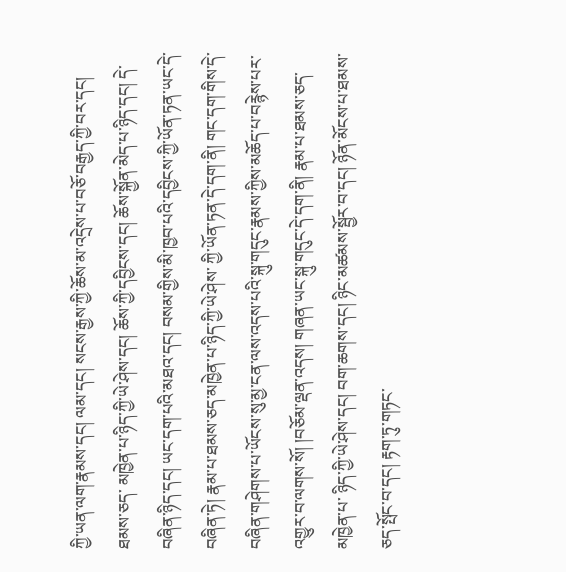ཀྱི་ཡན་ལག་རྣམས་དང། ལམ་དང། སངས་རྒྱས་ཀྱི་ཆོས་མ་འདྲེས་པ་བཅོ་བརྒྱད་ཀྱི་བར་དང། ཐམས་ཅད་ མཁྱེན་པ་ཉིད་ཀྱི་ཡེ་ཤེས་དང། ཆོས་ཀྱི་དབྱིངས་དང། ཆོས་སྐྱོན་མེད་པ་ཉིད་དང། དེ་བཞིན་ཉིད་དང། ཡང་དག་པའི་མཐའ་དང། བསམ་གྱིས་མི་ཁྱབ་པའི་དབྱིངས་ཀྱི་ཡོན་ཏན་ཡང་དེ་བཞིན་ཏེ། རྣམ་པ་ཐམས་ཅད་མཁྱེན་པ་ཉིད་ཀྱི་ཡེ་ཤེས་ ཀྱི་ཡོན་ཏན་དེ་དག་ནི། གང་དག་གིས་དེ་བཞིན་གཤེགས་པ་ཡོངས་སུ་མྱ་ངན་ལས་འདས་པའི་སྐུ་གདུང་རྣམས་ཀྱིས་མཆོད་པ་བརྙེས་པར་འགྱུར་བ་ལགས་སོ། །བཅོམ་ལྡན་འདས། གཞན་ཡང་སྐུ་གདུང་དེ་དག་ནི། རྣམ་པ་ཐམས་ཅད་མཁྱེན་པ་ ཉིད་ཀྱི་ཡེ་ཤེས་དང། བག་ཆགས་དང། ཉིང་མཚམས་སྦྱོར་བ་དང། ཉོན་མོངས་པ་ཐམས་ཅད་སྤོང་བ་དང། རྟག་ཏུ་གཏང་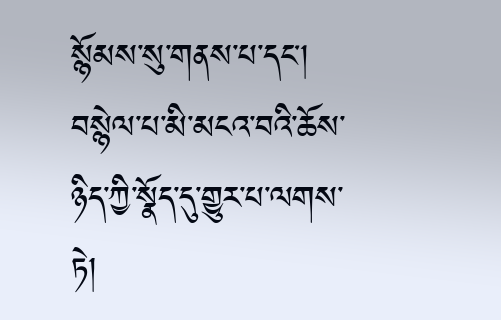སྙོམས་སུ་གནས་པ་དང། བསྙེལ་པ་མི་མངའ་བའི་ཆོས་ཉིད་ཀྱི་སྣོད་དུ་གྱུར་པ་ལགས་ཏེ།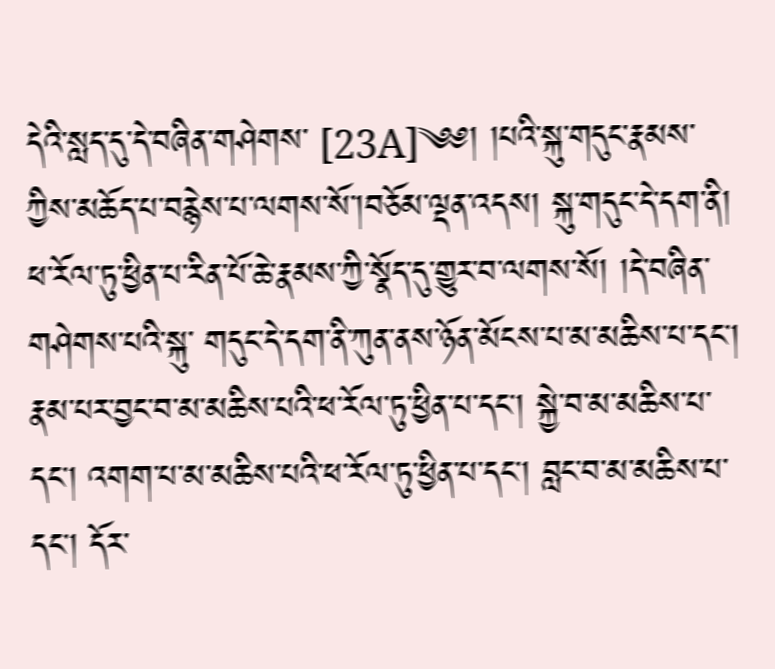དེའི་སླད་དུ་དེ་བཞིན་གཤེགས་ [23A]༄༅། །པའི་སྐུ་གདུང་རྣམས་ཀྱིས་མཆོད་པ་བརྙེས་པ་ལགས་སོ་།བཅོམ་ལྡན་འདས། སྐུ་གདུང་དེ་དག་ནི། ཕ་རོལ་ཏུ་ཕྱིན་པ་རིན་པོ་ཆེ་རྣམས་ཀྱི་སྣོད་དུ་གྱུར་བ་ལགས་སོ། །དེ་བཞིན་གཤེགས་པའི་སྐུ་ གདུང་དེ་དག་ནི་ཀུན་ནས་ཉོན་མོངས་པ་མ་མཆིས་པ་དང། རྣམ་པར་བྱང་བ་མ་མཆིས་པའི་ཕ་རོལ་ཏུ་ཕྱིན་པ་དང། སྐྱེ་བ་མ་མཆིས་པ་དང། འགག་པ་མ་མཆིས་པའི་ཕ་རོལ་ཏུ་ཕྱིན་པ་དང། བླང་བ་མ་མཆིས་པ་དང། དོར་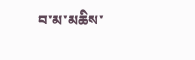བ་མ་མཆིས་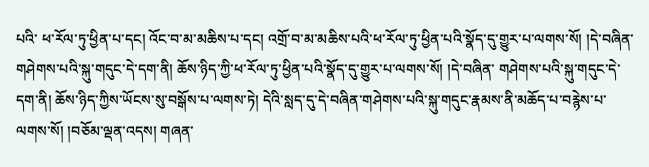པའི་ ཕ་རོལ་ཏུ་ཕྱིན་པ་དང། འོང་བ་མ་མཆིས་པ་དང། འགྲོ་བ་མ་མཆིས་པའི་ཕ་རོལ་ཏུ་ཕྱིན་པའི་སྣོད་དུ་གྱུར་པ་ལགས་སོ། །དེ་བཞིན་གཤེགས་པའི་སྐུ་གདུང་དེ་དག་ནི། ཆོས་ཉིད་ཀྱི་ཕ་རོལ་ཏུ་ཕྱིན་པའི་སྣོད་དུ་གྱུར་པ་ལགས་སོ། །དེ་བཞིན་ གཤེགས་པའི་སྐུ་གདུང་དེ་དག་ནི། ཆོས་ཉིད་ཀྱིས་ཡོངས་སུ་བསྒོས་པ་ལགས་ཏེ། དེའི་སླད་དུ་དེ་བཞིན་གཤེགས་པའི་སྐུ་གདུང་རྣམས་ནི་མཆོད་པ་བརྙེས་པ་ལགས་སོ། །བཅོམ་ལྡན་འདས། གཞན་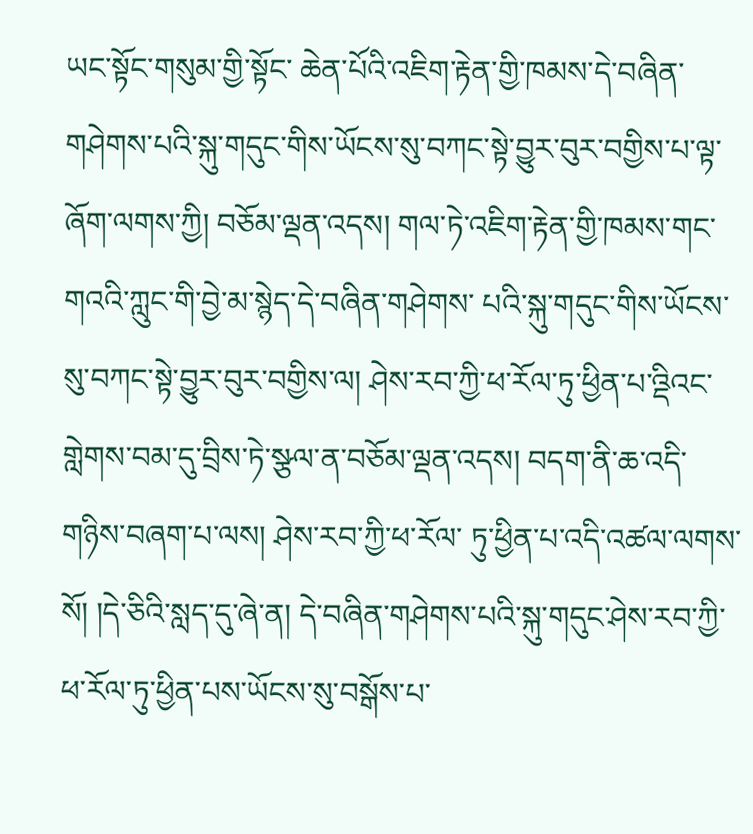ཡང་སྟོང་གསུམ་གྱི་སྟོང་ ཆེན་པོའི་འཇིག་རྟེན་གྱི་ཁམས་དེ་བཞིན་གཤེགས་པའི་སྐུ་གདུང་གིས་ཡོངས་སུ་བཀང་སྟེ་བྱུར་བུར་བགྱིས་པ་ལྟ་ཞོག་ལགས་ཀྱི། བཅོམ་ལྡན་འདས། གལ་ཏེ་འཇིག་རྟེན་གྱི་ཁམས་གང་གའའི་ཀླུང་གི་བྱེ་མ་སྙེད་དེ་བཞིན་གཤེགས་ པའི་སྐུ་གདུང་གིས་ཡོངས་སུ་བཀང་སྟེ་བྱུར་བུར་བགྱིས་ལ། ཤེས་རབ་ཀྱི་ཕ་རོལ་ཏུ་ཕྱིན་པ་འྡིའང་གླེགས་བམ་དུ་བྲིས་ཏེ་སྩལ་ན་བཅོམ་ལྡན་འདས། བདག་ནི་ཆ་འདི་གཉིས་བཞག་པ་ལས། ཤེས་རབ་ཀྱི་ཕ་རོལ་ ཏུ་ཕྱིན་པ་འདི་འཚལ་ལགས་སོ། །དེ་ཅིའི་སླད་དུ་ཞེ་ན། དེ་བཞིན་གཤེགས་པའི་སྐུ་གདུང་ཤེས་རབ་ཀྱི་ཕ་རོལ་ཏུ་ཕྱིན་པས་ཡོངས་སུ་བསྒོས་པ་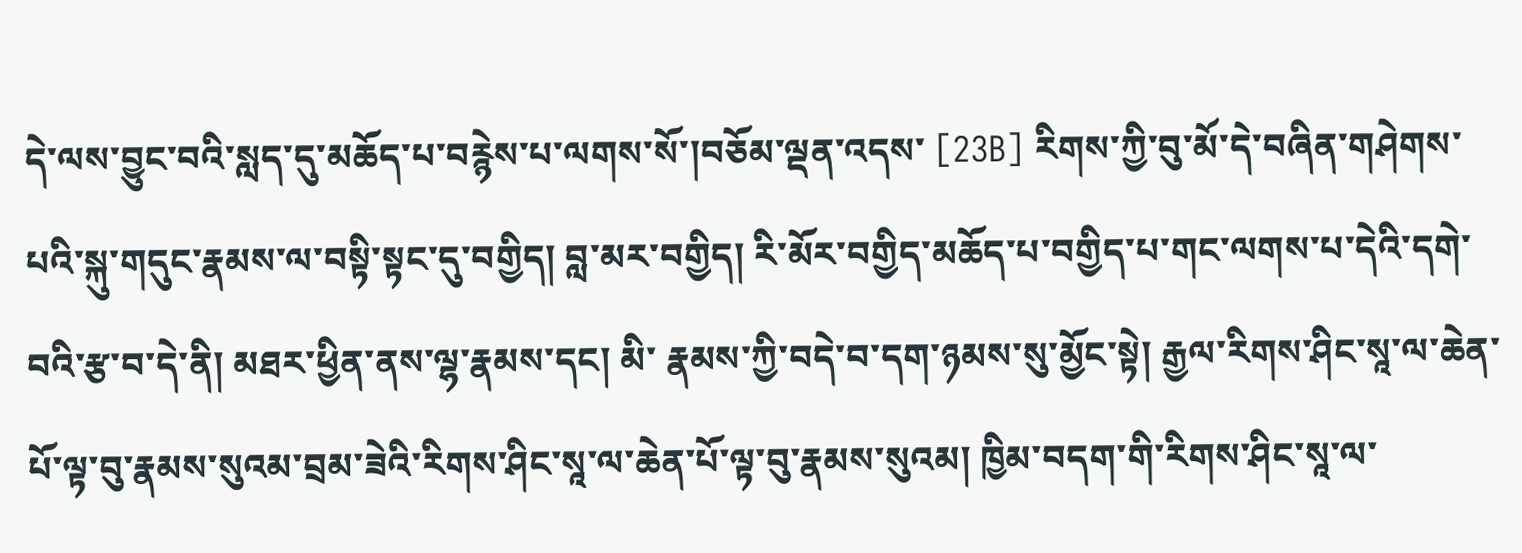དེ་ལས་བྱུང་བའི་སླད་དུ་མཆོད་པ་བརྙེས་པ་ལགས་སོ་།བཅོམ་ལྡན་འདས་ [23B] རིགས་ཀྱི་བུ་མོ་དེ་བཞིན་གཤེགས་པའི་སྐུ་གདུང་རྣམས་ལ་བསྟི་སྟང་དུ་བགྱིད། བླ་མར་བགྱིད། རི་མོར་བགྱིད་མཆོད་པ་བགྱིད་པ་གང་ལགས་པ་དེའི་དགེ་བའི་རྩ་བ་དེ་ནི། མཐར་ཕྱིན་ནས་ལྷ་རྣམས་དང། མི་ རྣམས་ཀྱི་བདེ་བ་དག་ཉམས་སུ་མྱོང་སྟེ། རྒྱལ་རིགས་ཤིང་སཱ་ལ་ཆེན་པོ་ལྟ་བུ་རྣམས་སུའམ་བྲམ་ཟེའི་རིགས་ཤིང་སཱ་ལ་ཆེན་པོ་ལྟ་བུ་རྣམས་སུའམ། ཁྱིམ་བདག་གི་རིགས་ཤིང་སཱ་ལ་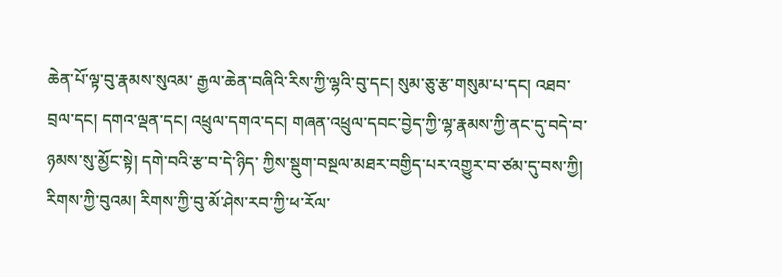ཆེན་པོ་ལྟ་བུ་རྣམས་སུའམ་ རྒྱལ་ཆེན་བཞིའི་རིས་ཀྱི་ལྷའི་བུ་དང། སུམ་ཅུ་རྩ་གསུམ་པ་དང། འཐབ་བྲལ་དང། དགའ་ལྡན་དང། འཕྲུལ་དགའ་དང། གཞན་འཕྲུལ་དབང་བྱེད་ཀྱི་ལྷ་རྣམས་ཀྱི་ནང་དུ་བདེ་བ་ཉམས་སུ་མྱོང་སྟེ། དགེ་བའི་རྩ་བ་དེ་ཉིད་ ཀྱིས་སྡུག་བསྔལ་མཐར་བགྱིད་པར་འགྱུར་བ་ཙམ་དུ་བས་ཀྱི། རིགས་ཀྱི་བུའམ། རིགས་ཀྱི་བུ་མོ་ཤེས་རབ་ཀྱི་ཕ་རོལ་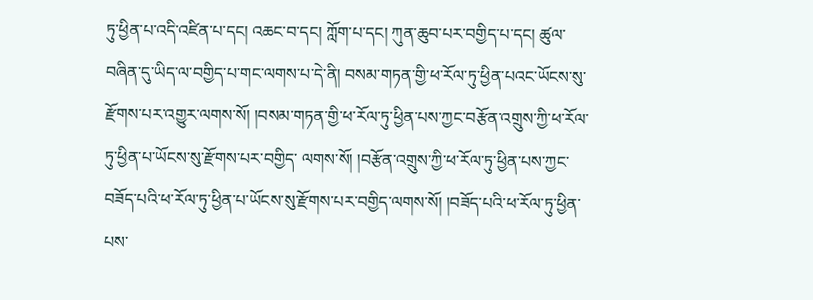ཏུ་ཕྱིན་པ་འདི་འཛིན་པ་དང། འཆང་བ་དང། ཀློག་པ་དང། ཀུན་ཆུབ་པར་བགྱིད་པ་དང། ཚུལ་ བཞིན་དུ་ཡིད་ལ་བགྱིད་པ་གང་ལགས་པ་དེ་ནི། བསམ་གཏན་གྱི་ཕ་རོལ་ཏུ་ཕྱིན་པའང་ཡོངས་སུ་རྫོགས་པར་འགྱུར་ལགས་སོ། །བསམ་གཏན་གྱི་ཕ་རོལ་ཏུ་ཕྱིན་པས་ཀྱང་བརྩོན་འགྲུས་ཀྱི་ཕ་རོལ་ཏུ་ཕྱིན་པ་ཡོངས་སུ་རྫོགས་པར་བགྱིད་ ལགས་སོ། །བརྩོན་འགྲུས་ཀྱི་ཕ་རོལ་ཏུ་ཕྱིན་པས་ཀྱང་བཟོད་པའི་ཕ་རོལ་ཏུ་ཕྱིན་པ་ཡོངས་སུ་རྫོགས་པར་བགྱིད་ལགས་སོ། །བཟོད་པའི་ཕ་རོལ་ཏུ་ཕྱིན་པས་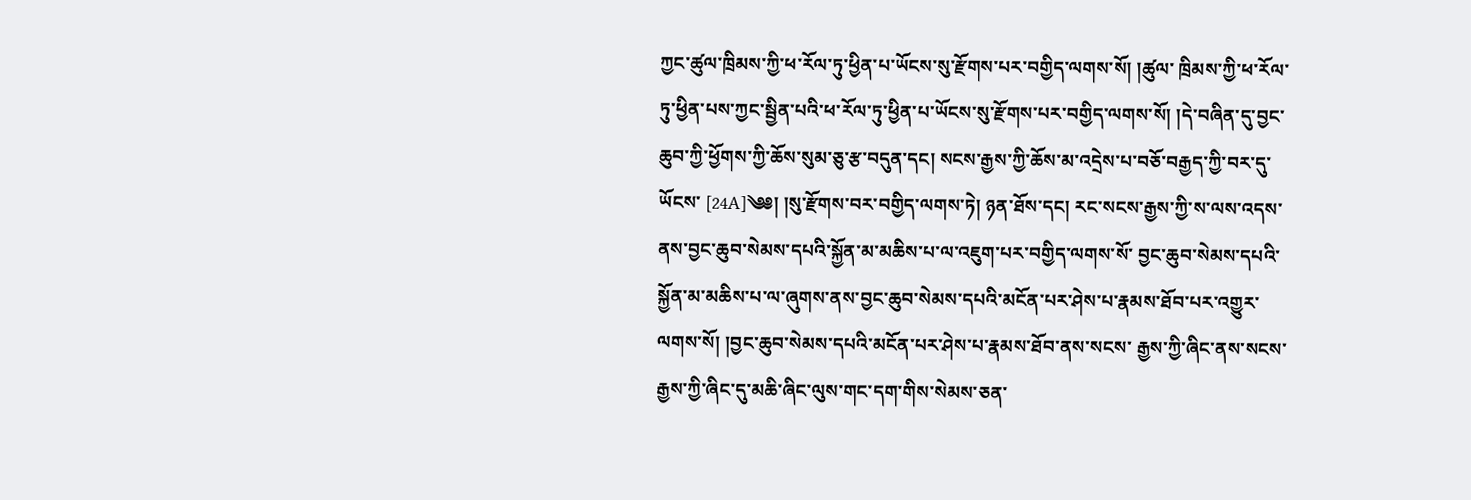ཀྱང་ཚུལ་ཁྲིམས་ཀྱི་ཕ་རོལ་ཏུ་ཕྱིན་པ་ཡོངས་སུ་རྫོགས་པར་བགྱིད་ལགས་སོ། །ཚུལ་ ཁྲིམས་ཀྱི་ཕ་རོལ་ཏུ་ཕྱིན་པས་ཀྱང་སྦྱིན་པའི་ཕ་རོལ་ཏུ་ཕྱིན་པ་ཡོངས་སུ་རྫོགས་པར་བགྱིད་ལགས་སོ། །དེ་བཞིན་དུ་བྱང་ཆུབ་ཀྱི་ཕྱོགས་ཀྱི་ཆོས་སུམ་ཅུ་རྩ་བདུན་དང། སངས་རྒྱས་ཀྱི་ཆོས་མ་འདྲེས་པ་བཅོ་བརྒྱད་ཀྱི་བར་དུ་ཡོངས་ [24A]༄༅། །སུ་རྫོགས་བར་བགྱིད་ལགས་ཏེ། ཉན་ཐོས་དང། རང་སངས་རྒྱས་ཀྱི་ས་ལས་འདས་ནས་བྱང་ཆུབ་སེམས་དཔའི་སྐྱོན་མ་མཆིས་པ་ལ་འཇུག་པར་བགྱིད་ལགས་སོ་ བྱང་ཆུབ་སེམས་དཔའི་སྐྱོན་མ་མཆིས་པ་ལ་ཞུགས་ནས་བྱང་ཆུབ་སེམས་དཔའི་མངོན་པར་ཤེས་པ་རྣམས་ཐོབ་པར་འགྱུར་ལགས་སོ། །བྱང་ཆུབ་སེམས་དཔའི་མངོན་པར་ཤེས་པ་རྣམས་ཐོབ་ནས་སངས་ རྒྱས་ཀྱི་ཞིང་ནས་སངས་རྒྱས་ཀྱི་ཞིང་དུ་མཆི་ཞིང་ལུས་གང་དག་གིས་སེམས་ཅན་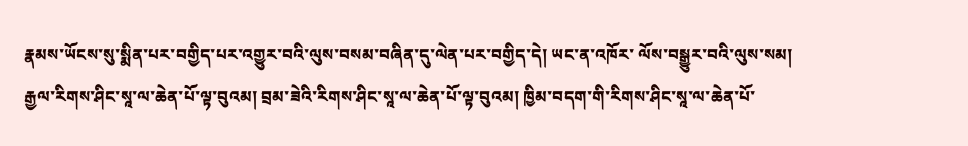རྣམས་ཡོངས་སུ་སྨིན་པར་བགྱིད་པར་འགྱུར་བའི་ལུས་བསམ་བཞིན་དུ་ལེན་པར་བགྱིད་དེ། ཡང་ན་འཁོར་ ལོས་བསྒྱུར་བའི་ལུས་སམ། རྒྱལ་རིགས་ཤིང་སཱ་ལ་ཆེན་པོ་ལྟ་བུའམ། བྲམ་ཟེའི་རིགས་ཤིང་སཱ་ལ་ཆེན་པོ་ལྟ་བུའམ། ཁྱིམ་བདག་གི་རིགས་ཤིང་སཱ་ལ་ཆེན་པོ་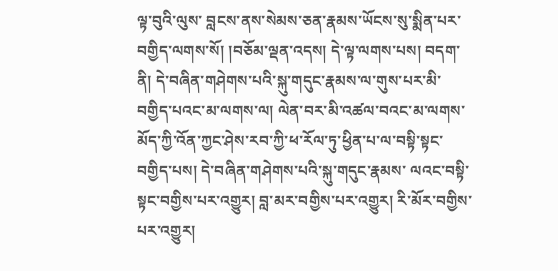ལྟ་བུའི་ལུས་ བླངས་ནས་སེམས་ཅན་རྣམས་ཡོངས་སུ་སྨིན་པར་བགྱིད་ལགས་སོ། །བཅོམ་ལྡན་འདས། དེ་ལྟ་ལགས་པས། བདག་ནི། དེ་བཞིན་གཤེགས་པའི་སྐུ་གདུང་རྣམས་ལ་གུས་པར་མི་ བགྱིད་པའང་མ་ལགས་ལ། ལེན་བར་མི་འཚལ་བའང་མ་ལགས་མོད་ཀྱི་འོན་ཀྱང་ཤེས་རབ་ཀྱི་ཕ་རོལ་ཏུ་ཕྱིན་པ་ལ་བསྟི་སྟང་བགྱིད་པས། དེ་བཞིན་གཤེགས་པའི་སྐུ་གདུང་རྣམས་ ལའང་བསྟི་སྟང་བགྱིས་པར་འགྱུར། བླ་མར་བགྱིས་པར་འགྱུར། རི་མོར་བགྱིས་པར་འགྱུར།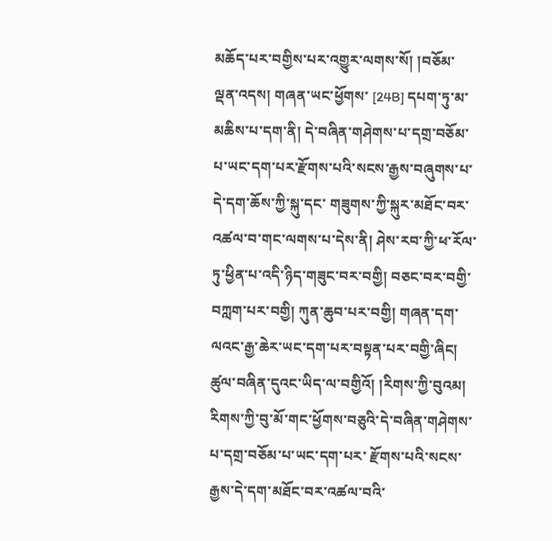མཆོད་པར་བགྱིས་པར་འགྱུར་ལགས་སོ། །བཅོམ་ལྡན་འདས། གཞན་ཡང་ཕྱོགས་ [24B] དཔག་ཏུ་མ་མཆིས་པ་དག་ནི། དེ་བཞིན་གཤེགས་པ་དགྲ་བཅོམ་པ་ཡང་དག་པར་རྫོགས་པའི་སངས་རྒྱས་བཞུགས་པ་དེ་དག་ཆོས་ཀྱི་སྐུ་དང་ གཟུགས་ཀྱི་སྐུར་མཐོང་བར་འཚལ་བ་གང་ལགས་པ་དེས་ནི། ཤེས་རབ་ཀྱི་ཕ་རོལ་ཏུ་ཕྱིན་པ་འདི་ཉིད་གཟུང་བར་བགྱི། བཅང་བར་བགྱི་བཀླག་པར་བགྱི། ཀུན་ཆུབ་པར་བགྱི། གཞན་དག་ ལའང་རྒྱ་ཆེར་ཡང་དག་པར་བསྟན་པར་བགྱི་ཞིང། ཚུལ་བཞིན་དུའང་ཡིད་ལ་བགྱིའོ། །རིགས་ཀྱི་བུའམ། རིགས་ཀྱི་བུ་མོ་གང་ཕྱོགས་བཅུའི་དེ་བཞིན་གཤེགས་པ་དགྲ་བཅོམ་པ་ཡང་དག་པར་ རྫོགས་པའི་སངས་རྒྱས་དེ་དག་མཐོང་བར་འཚལ་བའི་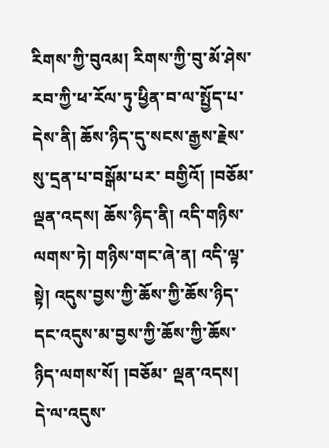རིགས་ཀྱི་བུའམ། རིགས་ཀྱི་བུ་མོ་ཤེས་རབ་ཀྱི་ཕ་རོལ་ཏུ་ཕྱིན་བ་ལ་སྤྱོད་པ་དེས་ནི། ཆོས་ཉིད་དུ་སངས་རྒྱས་རྗེས་སུ་དྲན་པ་བསྒོམ་པར་ བགྱིའོ། །བཅོམ་ལྡན་འདས། ཆོས་ཉིད་ནི། འདི་གཉིས་ལགས་ཏེ། གཉིས་གང་ཞེ་ན། འདི་ལྟ་སྟེ། འདུས་བྱས་ཀྱི་ཆོས་ཀྱི་ཆོས་ཉིད་དང་འདུས་མ་བྱས་ཀྱི་ཆོས་ཀྱི་ཆོས་ཉིད་ལགས་སོ། །བཅོམ་ ལྡན་འདས། དེ་ལ་འདུས་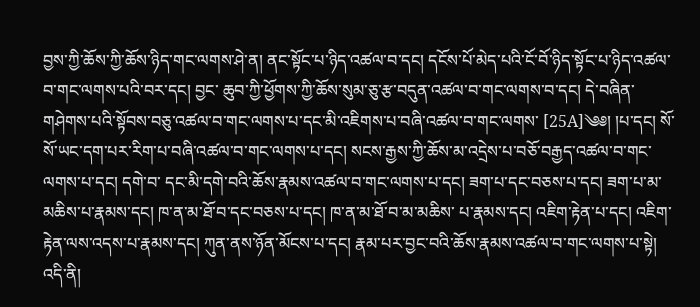བྱས་ཀྱི་ཆོས་ཀྱི་ཆོས་ཉིད་གང་ལགས་ཤེ་ན། ནང་སྟོང་པ་ཉིད་འཚལ་བ་དང། དངོས་པོ་མེད་པའི་ངོ་བོ་ཉིད་སྟོང་པ་ཉིད་འཚལ་བ་གང་ལགས་པའི་བར་དང། བྱང་ ཆུབ་ཀྱི་ཕྱོགས་ཀྱི་ཆོས་སུམ་ཅུ་རྩ་བདུན་འཚལ་བ་གང་ལགས་བ་དང། དེ་བཞིན་གཤེགས་པའི་སྟོབས་བཅུ་འཚལ་བ་གང་ལགས་པ་དང་མི་འཇིགས་པ་བཞི་འཚལ་བ་གང་ལགས་ [25A]༄༅། །པ་དང། སོ་སོ་ཡང་དག་པར་རིག་པ་བཞི་འཚལ་བ་གང་ལགས་པ་དང། སངས་རྒྱས་ཀྱི་ཆོས་མ་འདྲེས་པ་བཅོ་བརྒྱད་འཚལ་བ་གང་ལགས་པ་དང། དགེ་བ་ དང་མི་དགེ་བའི་ཆོས་རྣམས་འཚལ་བ་གང་ལགས་པ་དང། ཟག་པ་དང་བཅས་པ་དང། ཟག་པ་མ་མཆིས་པ་རྣམས་དང། ཁ་ན་མ་ཐོ་བ་དང་བཅས་པ་དང། ཁ་ན་མ་ཐོ་བ་མ་མཆིས་ པ་རྣམས་དང། འཇིག་རྟེན་པ་དང། འཇིག་རྟེན་ལས་འདས་པ་རྣམས་དང། ཀུན་ནས་ཉོན་མོངས་པ་དང། རྣམ་པར་བྱང་བའི་ཆོས་རྣམས་འཚལ་བ་གང་ལགས་པ་སྟེ། འདི་ནི།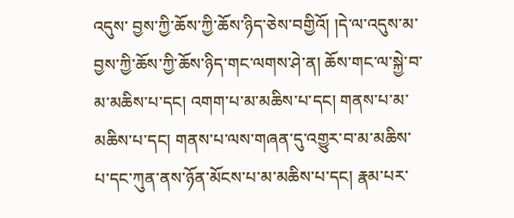འདུས་ བྱས་ཀྱི་ཆོས་ཀྱི་ཆོས་ཉིད་ཅེས་བགྱིའོ། །དེ་ལ་འདུས་མ་བྱས་ཀྱི་ཆོས་ཀྱི་ཆོས་ཉིད་གང་ལགས་ཤེ་ན། ཆོས་གང་ལ་སྐྱེ་བ་མ་མཆིས་པ་དང། འགག་པ་མ་མཆིས་པ་དང། གནས་པ་མ་ མཆིས་པ་དང། གནས་པ་ལས་གཞན་དུ་འགྱུར་བ་མ་མཆིས་པ་དང་ཀུན་ནས་ཉོན་མོངས་པ་མ་མཆིས་པ་དང། རྣམ་པར་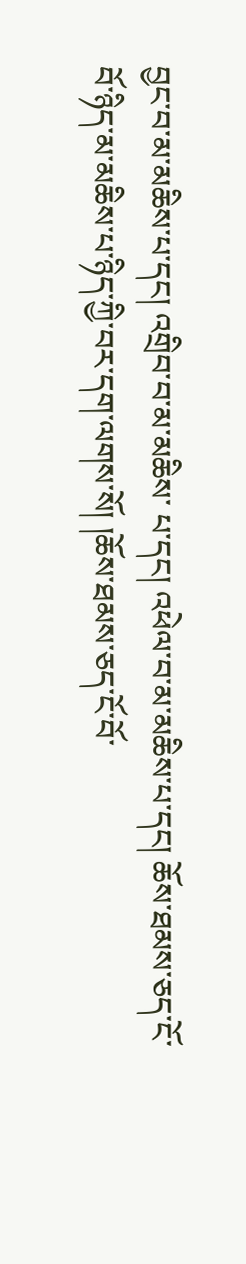བྱང་བ་མ་མཆིས་པ་དང། འགྲིབ་བ་མ་མཆིས་ པ་དང། འཕེལ་བ་མ་མཆིས་པ་དང། ཆོས་ཐམས་ཅད་ངོ་བོ་ཉིད་མ་མཆིས་པ་ཉིད་ཀྱི་བར་དག་ལགས་སོ། །ཆོས་ཐམས་ཅད་ངོ་བོ་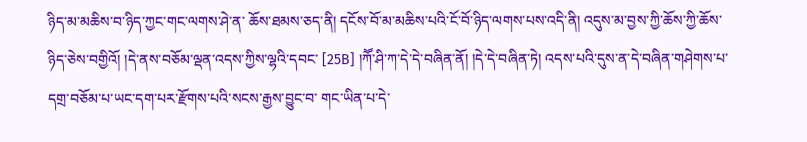ཉིད་མ་མཆིས་བ་ཉིད་ཀྱང་གང་ལགས་ཤེ་ན་ ཆོས་ཐམས་ཅད་ནི། དངོས་བོ་མ་མཆིས་པའི་ངོ་བོ་ཉིད་ལགས་པས་འདི་ནི། འདུས་མ་བྱས་ཀྱི་ཆོས་ཀྱི་ཆོས་ཉིད་ཅེས་བགྱིའོ། །དེ་ནས་བཅོམ་ལྡན་འདས་ཀྱིས་ལྷའི་དབང་ [25B] །ཀཽ་ཤི་ཀ་དེ་དེ་བཞིན་ནོ། །དེ་དེ་བཞིན་ཏེ། འདས་པའི་དུས་ན་དེ་བཞིན་གཤེགས་པ་དགྲ་བཅོམ་པ་ཡང་དག་པར་རྫོགས་པའི་སངས་རྒྱས་བྱུང་བ་ གང་ཡིན་པ་དེ་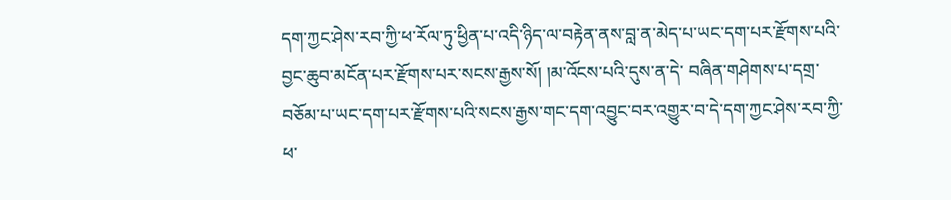དག་ཀྱང་ཤེས་རབ་ཀྱི་ཕ་རོལ་ཏུ་ཕྱིན་པ་འདི་ཉིད་ལ་བརྟེན་ནས་བླ་ན་མེད་པ་ཡང་དག་པར་རྫོགས་པའི་བྱང་ཆུབ་མངོན་པར་རྫོགས་པར་སངས་རྒྱས་སོ། །མ་འོངས་པའི་དུས་ན་དེ་ བཞིན་གཤེགས་པ་དགྲ་བཅོམ་པ་ཡང་དག་པར་རྫོགས་པའི་སངས་རྒྱས་གང་དག་འབྱུང་བར་འགྱུར་བ་དེ་དག་ཀྱང་ཤེས་རབ་ཀྱི་ཕ་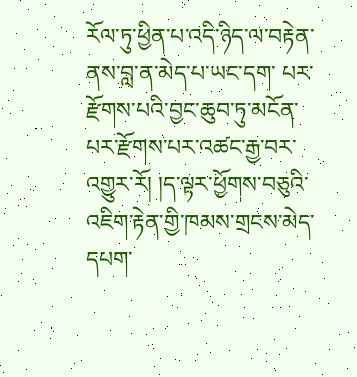རོལ་ཏུ་ཕྱིན་པ་འདི་ཉིད་ལ་བརྟེན་ནས་བླ་ན་མེད་པ་ཡང་དག་ པར་རྫོགས་པའི་བྱང་ཆུབ་ཏུ་མངོན་པར་རྫོགས་པར་འཚང་རྒྱ་བར་འགྱུར་རོ། །ད་ལྟར་ཕྱོགས་བཅུའི་འཇིག་རྟེན་གྱི་ཁམས་གྲངས་མེད་དཔག་